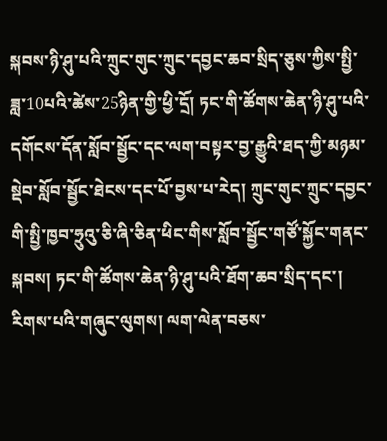སྐབས་ཉི་ཤུ་པའི་ཀྲུང་གུང་ཀྲུང་དབྱང་ཆབ་སྲིད་ཅུས་ཀྱིས་སྤྱི་ཟླ་10པའི་ཚེས་25ཉིན་གྱི་ཕྱི་དྲོ། ཏང་གི་ཚོགས་ཆེན་ཉི་ཤུ་པའི་དགོངས་དོན་སློབ་སྦྱོང་དང་ལག་བསྟར་བྱ་རྒྱུའི་ཐད་ཀྱི་མཉམ་སྡེབ་སློབ་སྦྱོང་ཐེངས་དང་པོ་བྱས་པ་རེད། ཀྲུང་གུང་ཀྲུང་དབྱང་གི་སྤྱི་ཁྱབ་ཧྲུའུ་ཅི་ཞི་ཅིན་ཕིང་གིས་སློབ་སྦྱོང་གཙོ་སྐྱོང་གནང་སྐབས། ཏང་གི་ཚོགས་ཆེན་ཉི་ཤུ་པའི་ཐོག་ཆབ་སྲིད་དང་། རིགས་པའི་གཞུང་ལུགས། ལག་ལེན་བཅས་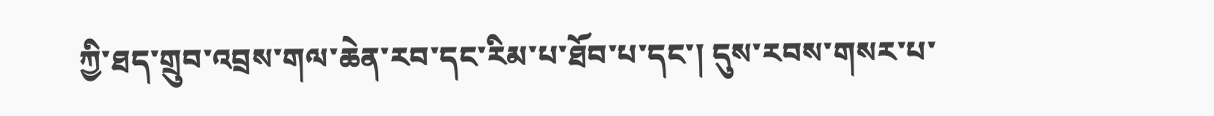ཀྱི་ཐད་གྲུབ་འབྲས་གལ་ཆེན་རབ་དང་རིམ་པ་ཐོབ་པ་དང་། དུས་རབས་གསར་པ་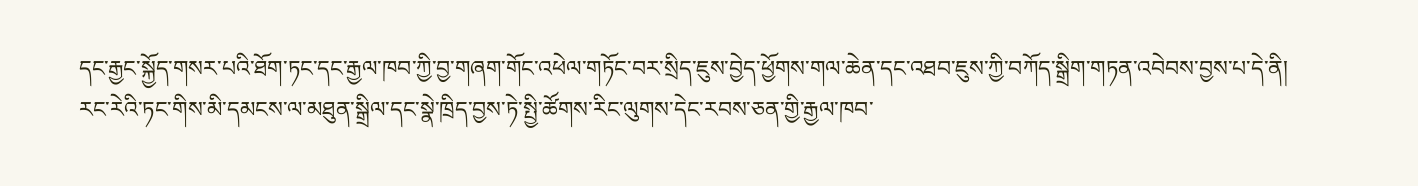དང་རྒྱང་སྐྱོད་གསར་པའི་ཐོག་ཏང་དང་རྒྱལ་ཁབ་ཀྱི་བྱ་གཞག་གོང་འཕེལ་གཏོང་བར་སྲིད་ཇུས་བྱེད་ཕྱོགས་གལ་ཆེན་དང་འཐབ་ཇུས་ཀྱི་བཀོད་སྒྲིག་གཏན་འབེབས་བྱས་པ་དེ་ནི། རང་རེའི་ཏང་གིས་མི་དམངས་ལ་མཐུན་སྒྲིལ་དང་སྣེ་ཁྲིད་བྱས་ཏེ་སྤྱི་ཚོགས་རིང་ལུགས་དེང་རབས་ཅན་གྱི་རྒྱལ་ཁབ་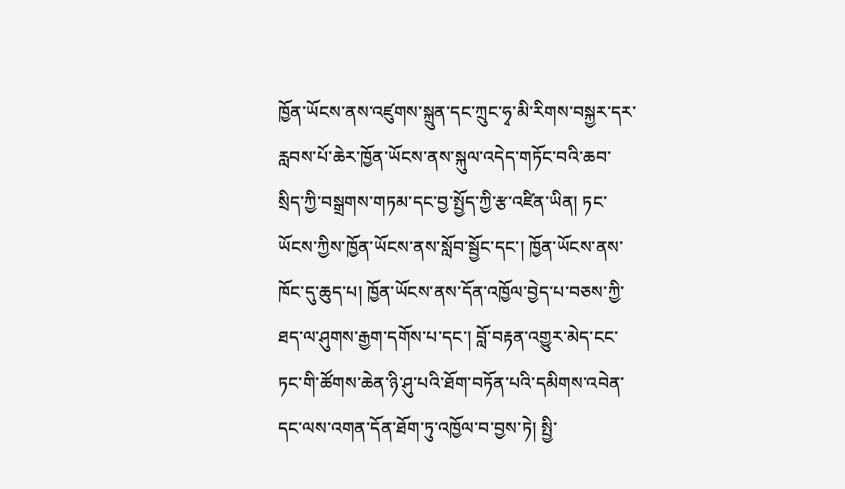ཁྱོན་ཡོངས་ནས་འཛུགས་སྐྲུན་དང་ཀྲུང་ཧྭ་མི་རིགས་བསྐྱར་དར་རླབས་པོ་ཆེར་ཁྱོན་ཡོངས་ནས་སྐུལ་འདེད་གཏོང་བའི་ཆབ་སྲིད་ཀྱི་བསྒྲགས་གཏམ་དང་བྱ་སྤྱོད་ཀྱི་རྩ་འཛིན་ཡིན། ཏང་ཡོངས་ཀྱིས་ཁྱོན་ཡོངས་ནས་སློབ་སྦྱོང་དང་། ཁྱོན་ཡོངས་ནས་ཁོང་དུ་ཆུད་པ། ཁྱོན་ཡོངས་ནས་དོན་འཁྱོལ་བྱེད་པ་བཅས་ཀྱི་ཐད་ལ་ཤུགས་རྒྱག་དགོས་པ་དང་། བློ་བརྟན་འགྱུར་མེད་ངང་ཏང་གི་ཚོགས་ཆེན་ཉི་ཤུ་པའི་ཐོག་བཏོན་པའི་དམིགས་འབེན་དང་ལས་འགན་དོན་ཐོག་ཏུ་འཁྱོལ་བ་བྱས་ཏེ། སྤྱི་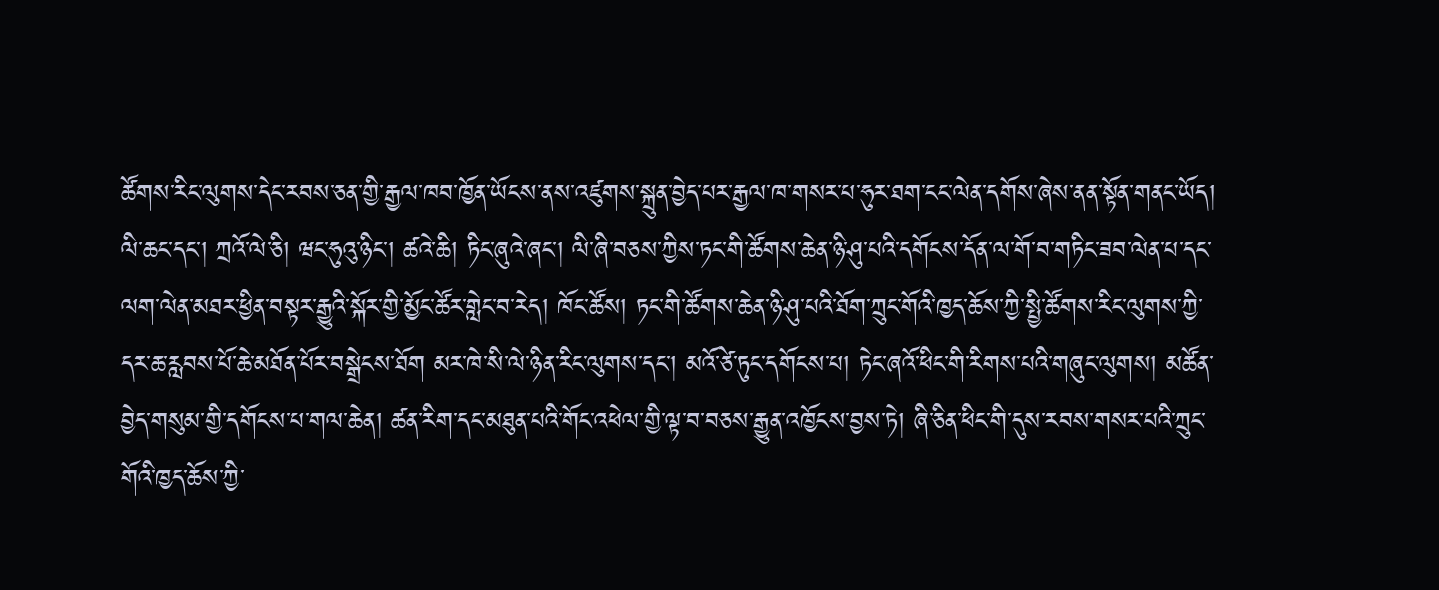ཚོགས་རིང་ལུགས་དེང་རབས་ཅན་གྱི་རྒྱལ་ཁབ་ཁྱོན་ཡོངས་ནས་འཛུགས་སྐྲུན་བྱེད་པར་རྒྱལ་ཁ་གསར་པ་ཧུར་ཐག་ངང་ལེན་དགོས་ཞེས་ནན་སྟོན་གནང་ཡོད།
ལི་ཆང་དང་། ཀྲའོ་ལེ་ཅི། ཝང་ཧུའུ་ཉིང་། ཚའེ་ཆི། ཏིང་ཞུའེ་ཞང་། ལི་ཞི་བཅས་ཀྱིས་ཏང་གི་ཚོགས་ཆེན་ཉི་ཤུ་པའི་དགོངས་དོན་ལ་གོ་བ་གཏིང་ཟབ་ལེན་པ་དང་ལག་ལེན་མཐར་ཕྱིན་བསྟར་རྒྱུའི་སྐོར་གྱི་མྱོང་ཚོར་གླེང་བ་རེད། ཁོང་ཚོས། ཏང་གི་ཚོགས་ཆེན་ཉི་ཤུ་པའི་ཐོག་ཀྲུང་གོའི་ཁྱད་ཆོས་ཀྱི་སྤྱི་ཚོགས་རིང་ལུགས་ཀྱི་དར་ཆ་རླབས་པོ་ཆེ་མཐོན་པོར་བསྒྲེངས་ཐོག མར་ཁེ་སི་ལེ་ཉིན་རིང་ལུགས་དང་། མའོ་ཙེ་ཏུང་དགོངས་པ། ཏེང་ཞའོ་ཕིང་གི་རིགས་པའི་གཞུང་ལུགས། མཚོན་བྱེད་གསུམ་གྱི་དགོངས་པ་གལ་ཆེན། ཚན་རིག་དང་མཐུན་པའི་གོང་འཕེལ་གྱི་ལྟ་བ་བཅས་རྒྱུན་འཁྱོངས་བྱས་ཏེ། ཞི་ཅིན་ཕིང་གི་དུས་རབས་གསར་པའི་ཀྲུང་གོའི་ཁྱད་ཆོས་ཀྱི་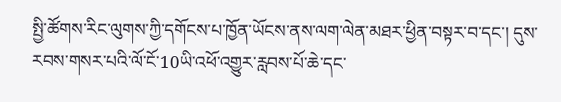སྤྱི་ཚོགས་རིང་ལུགས་ཀྱི་དགོངས་པ་ཁྱོན་ཡོངས་ནས་ལག་ལེན་མཐར་ཕྱིན་བསྟར་བ་དང་། དུས་རབས་གསར་པའི་ལོ་ངོ་10ཡི་འཕོ་འགྱུར་རླབས་པོ་ཆེ་དང་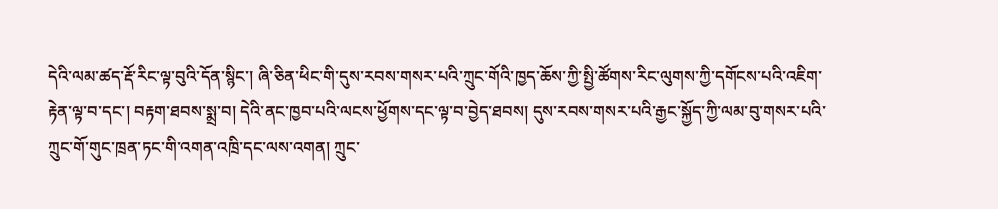དེའི་ལམ་ཚད་རྡོ་རིང་ལྟ་བུའི་དོན་སྙིང་། ཞི་ཅིན་ཕིང་གི་དུས་རབས་གསར་པའི་ཀྲུང་གོའི་ཁྱད་ཆོས་ཀྱི་སྤྱི་ཚོགས་རིང་ལུགས་ཀྱི་དགོངས་པའི་འཇིག་རྟེན་ལྟ་བ་དང་། བརྟག་ཐབས་སྨྲ་བ། དེའི་ནང་ཁྱབ་པའི་ལངས་ཕྱོགས་དང་ལྟ་བ་བྱེད་ཐབས། དུས་རབས་གསར་པའི་རྒྱང་སྐྱོད་ཀྱི་ལམ་བུ་གསར་པའི་ཀྲུང་གོ་གུང་ཁྲན་ཏང་གི་འགན་འཁྲི་དང་ལས་འགན། ཀྲུང་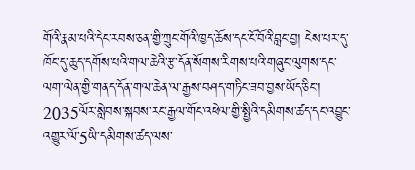གོའི་རྣམ་པའི་དེང་རབས་ཅན་གྱི་ཀྲུང་གོའི་ཁྱད་ཆོས་དང་ངོ་བོའི་བླང་བྱ། ངེས་པར་དུ་ཁོང་དུ་ཆུད་དགོས་པའི་གལ་ཆེའི་རྩ་དོན་སོགས་རིགས་པའི་གཞུང་ལུགས་དང་ལག་ལེན་གྱི་གནད་དོན་གལ་ཆེན་ལ་རྒྱས་བཤད་གཏིང་ཟབ་བྱས་ཡོད་ཅིང་། 2035ལོར་སླེབས་སྐབས་རང་རྒྱལ་གོང་འཕེལ་གྱི་སྤྱིའི་དམིགས་ཚད་དང་འབྱུང་འགྱུར་ལོ་5ཡི་དམིགས་ཚད་ལས་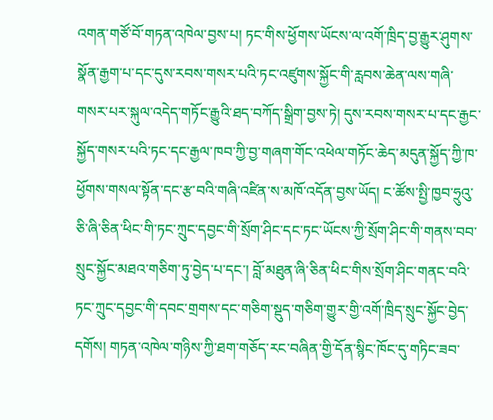འགན་གཙོ་བོ་གཏན་འཁེལ་བྱས་པ། ཏང་གིས་ཕྱོགས་ཡོངས་ལ་འགོ་ཁྲིད་བྱ་རྒྱུར་ཤུགས་སྣོན་རྒྱག་པ་དང་དུས་རབས་གསར་པའི་ཏང་འཛུགས་སྐྱོང་གི་རླབས་ཆེན་ལས་གཞི་གསར་པར་སྐུལ་འདེད་གཏོང་རྒྱུའི་ཐད་བཀོད་སྒྲིག་བྱས་ཏེ། དུས་རབས་གསར་པ་དང་རྒྱང་སྐྱོད་གསར་པའི་ཏང་དང་རྒྱལ་ཁབ་ཀྱི་བྱ་གཞག་གོང་འཕེལ་གཏོང་ཆེད་མདུན་སྐྱོད་ཀྱི་ཁ་ཕྱོགས་གསལ་སྟོན་དང་རྩ་བའི་གཞི་འཛིན་ས་མཁོ་འདོན་བྱས་ཡོད། ང་ཚོས་སྤྱི་ཁྱབ་ཧྲུའུ་ཅི་ཞི་ཅིན་ཕིང་གི་ཏང་ཀྲུང་དབྱང་གི་སྲོག་ཤིང་དང་ཏང་ཡོངས་ཀྱི་སྲོག་ཤིང་གི་གནས་བབ་སྲུང་སྐྱོང་མཐའ་གཅིག་ཏུ་བྱེད་པ་དང་། བློ་མཐུན་ཞི་ཅིན་ཕིང་གིས་སྲོག་ཤིང་གནང་བའི་ཏང་ཀྲུང་དབྱང་གི་དབང་གྲགས་དང་གཅིག་སྡུད་གཅིག་གྱུར་གྱི་འགོ་ཁྲིད་སྲུང་སྐྱོང་བྱེད་དགོས། གཏན་འཁེལ་གཉིས་ཀྱི་ཐག་གཅོད་རང་བཞིན་གྱི་དོན་སྙིང་ཁོང་དུ་གཏིང་ཟབ་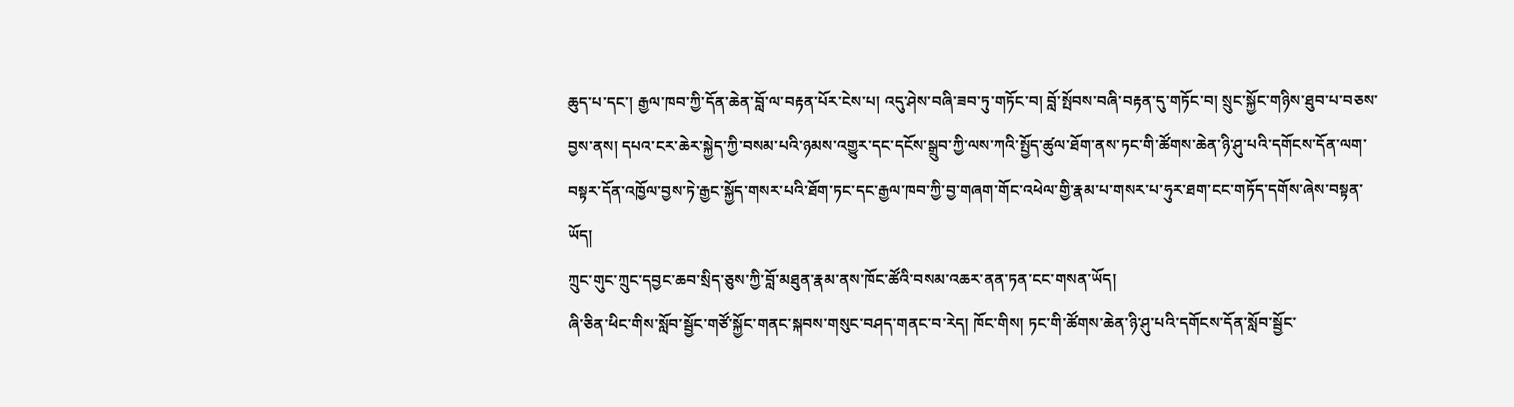ཆུད་པ་དང་། རྒྱལ་ཁབ་ཀྱི་དོན་ཆེན་བློ་ལ་བརྟན་པོར་ངེས་པ། འདུ་ཤེས་བཞི་ཟབ་ཏུ་གཏོང་བ། བློ་སྤོབས་བཞི་བརྟན་དུ་གཏོང་བ། སྲུང་སྐྱོང་གཉིས་ཐུབ་པ་བཅས་བྱས་ནས། དཔའ་ངར་ཆེར་སྐྱེད་ཀྱི་བསམ་པའི་ཉམས་འགྱུར་དང་དངོས་སྒྲུབ་ཀྱི་ལས་ཀའི་སྤྱོད་ཚུལ་ཐོག་ནས་ཏང་གི་ཚོགས་ཆེན་ཉི་ཤུ་པའི་དགོངས་དོན་ལག་བསྟར་དོན་འཁྱོལ་བྱས་ཏེ་རྒྱང་སྐྱོད་གསར་པའི་ཐོག་ཏང་དང་རྒྱལ་ཁབ་ཀྱི་བྱ་གཞག་གོང་འཕེལ་གྱི་རྣམ་པ་གསར་པ་ཧུར་ཐག་ངང་གཏོད་དགོས་ཞེས་བསྟན་ཡོད།
ཀྲུང་གུང་ཀྲུང་དབྱང་ཆབ་སྲིད་ཅུས་ཀྱི་བློ་མཐུན་རྣམ་ནས་ཁོང་ཚོའི་བསམ་འཆར་ནན་ཏན་ངང་གསན་ཡོད།
ཞི་ཅིན་ཕིང་གིས་སློབ་སྦྱོང་གཙོ་སྐྱོང་གནང་སྐབས་གསུང་བཤད་གནང་བ་རེད། ཁོང་གིས། ཏང་གི་ཚོགས་ཆེན་ཉི་ཤུ་པའི་དགོངས་དོན་སློབ་སྦྱོང་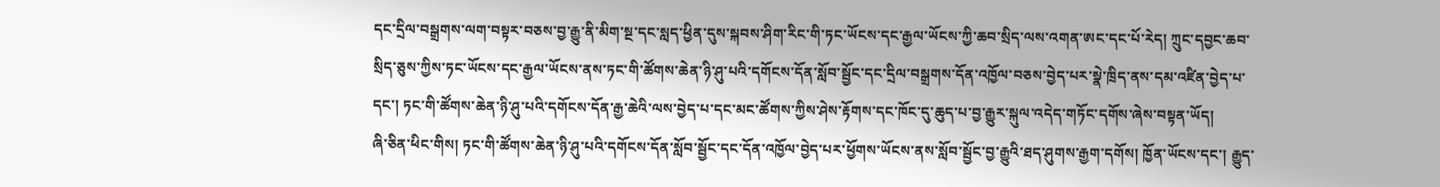དང་དྲིལ་བསྒྲགས་ལག་བསྟར་བཅས་བྱ་རྒྱུ་ནི་མིག་སྔ་དང་སླད་ཕྱིན་དུས་སྐབས་ཤིག་རིང་གི་ཏང་ཡོངས་དང་རྒྱལ་ཡོངས་ཀྱི་ཆབ་སྲིད་ལས་འགན་ཨང་དང་པོ་རེད། ཀྲུང་དབྱང་ཆབ་སྲིད་ཅུས་ཀྱིས་ཏང་ཡོངས་དང་རྒྱལ་ཡོངས་ནས་ཏང་གི་ཚོགས་ཆེན་ཉི་ཤུ་པའི་དགོངས་དོན་སློབ་སྦྱོང་དང་དྲིལ་བསྒྲགས་དོན་འཁྱོལ་བཅས་བྱེད་པར་སྣེ་ཁྲིད་ནས་དམ་འཛིན་བྱེད་པ་དང་། ཏང་གི་ཚོགས་ཆེན་ཉི་ཤུ་པའི་དགོངས་དོན་རྒྱ་ཆེའི་ལས་བྱེད་པ་དང་མང་ཚོགས་ཀྱིས་ཤེས་རྟོགས་དང་ཁོང་དུ་ཆུད་པ་བྱ་རྒྱུར་སྐུལ་འདེད་གཏོང་དགོས་ཞེས་བསྟན་ཡོད།
ཞི་ཅིན་ཕིང་གིས། ཏང་གི་ཚོགས་ཆེན་ཉི་ཤུ་པའི་དགོངས་དོན་སློབ་སྦྱོང་དང་དོན་འཁྱོལ་བྱེད་པར་ཕྱོགས་ཡོངས་ནས་སློབ་སྦྱོང་བྱ་རྒྱུའི་ཐད་ཤུགས་རྒྱག་དགོས། ཁྱོན་ཡོངས་དང་། རྒྱུད་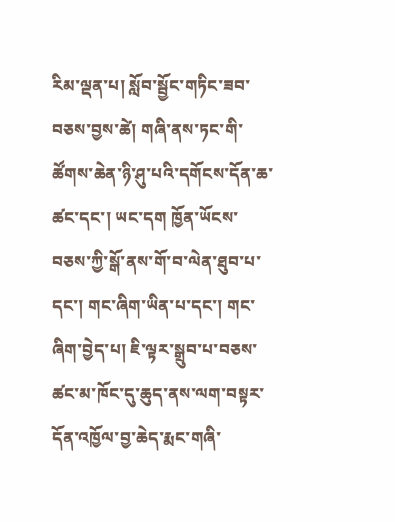རིམ་ལྡན་པ། སློབ་སྦྱོང་གཏིང་ཟབ་བཅས་བྱས་ཚེ། གཞི་ནས་ཏང་གི་ཚོགས་ཆེན་ཉི་ཤུ་པའི་དགོངས་དོན་ཆ་ཚང་དང་། ཡང་དག ཁྱོན་ཡོངས་བཅས་ཀྱི་སྒོ་ནས་གོ་བ་ལེན་ཐུབ་པ་དང་། གང་ཞིག་ཡིན་པ་དང་། གང་ཞིག་བྱེད་པ། ཇི་ལྟར་སྒྲུབ་པ་བཅས་ཚང་མ་ཁོང་དུ་ཆུད་ནས་ལག་བསྟར་དོན་འཁྱོལ་བྱ་ཆེད་རྨང་གཞི་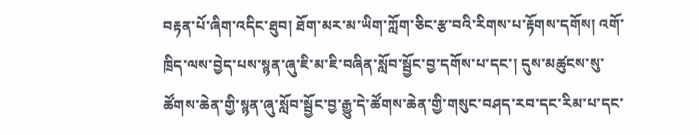བརྟན་པོ་ཞིག་འདིང་ཐུབ། ཐོག་མར་མ་ཡིག་ཀློག་ཅིང་རྩ་བའི་རིགས་པ་རྟོགས་དགོས། འགོ་ཁྲིད་ལས་བྱེད་པས་སྙན་ཞུ་ཇི་མ་ཇི་བཞིན་སློབ་སྦྱོང་བྱ་དགོས་པ་དང་། དུས་མཚུངས་སུ་ཚོགས་ཆེན་གྱི་སྙན་ཞུ་སློབ་སྦྱོང་བྱ་རྒྱུ་དེ་ཚོགས་ཆེན་གྱི་གསུང་བཤད་རབ་དང་རིམ་པ་དང་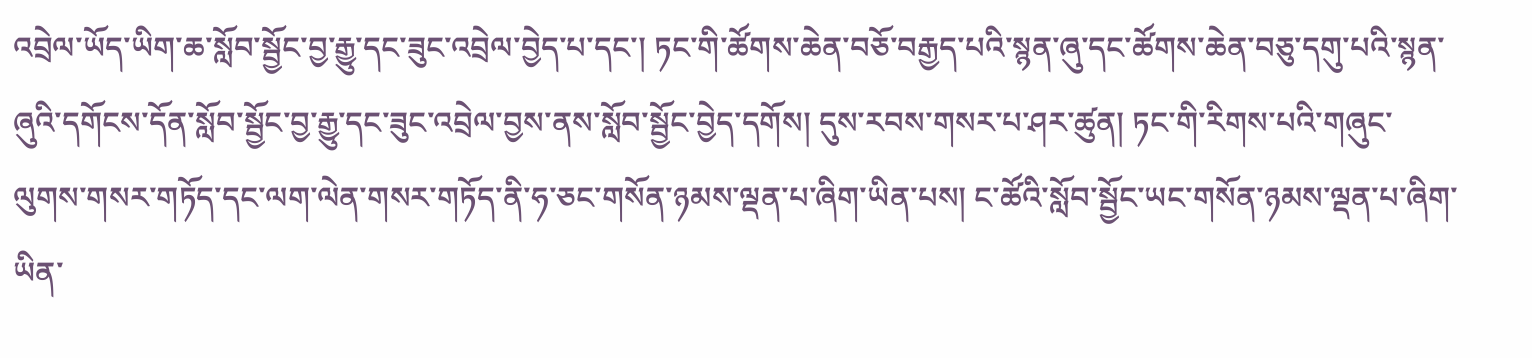འབྲེལ་ཡོད་ཡིག་ཆ་སློབ་སྦྱོང་བྱ་རྒྱུ་དང་ཟུང་འབྲེལ་བྱེད་པ་དང་། ཏང་གི་ཚོགས་ཆེན་བཅོ་བརྒྱད་པའི་སྙན་ཞུ་དང་ཚོགས་ཆེན་བཅུ་དགུ་པའི་སྙན་ཞུའི་དགོངས་དོན་སློབ་སྦྱོང་བྱ་རྒྱུ་དང་ཟུང་འབྲེལ་བྱས་ནས་སློབ་སྦྱོང་བྱེད་དགོས། དུས་རབས་གསར་པ་ཤར་ཚུན། ཏང་གི་རིགས་པའི་གཞུང་ལུགས་གསར་གཏོད་དང་ལག་ལེན་གསར་གཏོད་ནི་ཧ་ཅང་གསོན་ཉམས་ལྡན་པ་ཞིག་ཡིན་པས། ང་ཚོའི་སློབ་སྦྱོང་ཡང་གསོན་ཉམས་ལྡན་པ་ཞིག་ཡིན་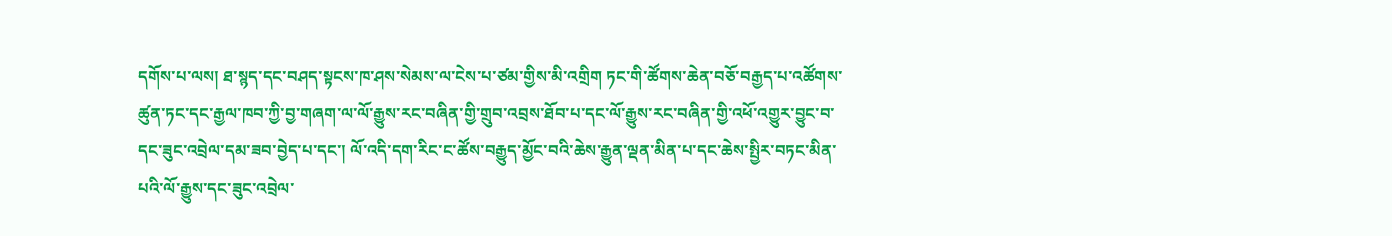དགོས་པ་ལས། ཐ་སྙད་དང་བཤད་སྟངས་ཁ་ཤས་སེམས་ལ་ངེས་པ་ཙམ་གྱིས་མི་འགྲིག ཏང་གི་ཚོགས་ཆེན་བཅོ་བརྒྱད་པ་འཚོགས་ཚུན་ཏང་དང་རྒྱལ་ཁབ་ཀྱི་བྱ་གཞག་ལ་ལོ་རྒྱུས་རང་བཞིན་གྱི་གྲུབ་འབྲས་ཐོབ་པ་དང་ལོ་རྒྱུས་རང་བཞིན་གྱི་འཕོ་འགྱུར་བྱུང་བ་དང་ཟུང་འབྲེལ་དམ་ཟབ་བྱེད་པ་དང་། ལོ་འདི་དག་རིང་ང་ཚོས་བརྒྱུད་མྱོང་བའི་ཆེས་རྒྱུན་ལྡན་མིན་པ་དང་ཆེས་སྤྱིར་བཏང་མིན་པའི་ལོ་རྒྱུས་དང་ཟུང་འབྲེལ་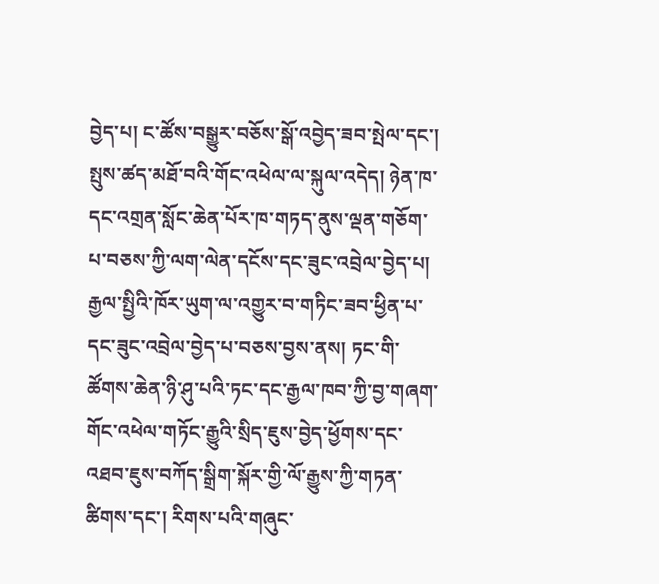བྱེད་པ། ང་ཚོས་བསྒྱུར་བཅོས་སྒོ་འབྱེད་ཟབ་སྤེལ་དང་། སྤུས་ཚད་མཐོ་བའི་གོང་འཕེལ་ལ་སྐུལ་འདེད། ཉེན་ཁ་དང་འགྲན་སློང་ཆེན་པོར་ཁ་གཏད་ནུས་ལྡན་གཅོག་པ་བཅས་ཀྱི་ལག་ལེན་དངོས་དང་ཟུང་འབྲེལ་བྱེད་པ། རྒྱལ་སྤྱིའི་ཁོར་ཡུག་ལ་འགྱུར་བ་གཏིང་ཟབ་ཕྱིན་པ་དང་ཟུང་འབྲེལ་བྱེད་པ་བཅས་བྱས་ནས། ཏང་གི་ཚོགས་ཆེན་ཉི་ཤུ་པའི་ཏང་དང་རྒྱལ་ཁབ་ཀྱི་བྱ་གཞག་གོང་འཕེལ་གཏོང་རྒྱུའི་སྲིད་ཇུས་བྱེད་ཕྱོགས་དང་འཐབ་ཇུས་བཀོད་སྒྲིག་སྐོར་གྱི་ལོ་རྒྱུས་ཀྱི་གཏན་ཚིགས་དང་། རིགས་པའི་གཞུང་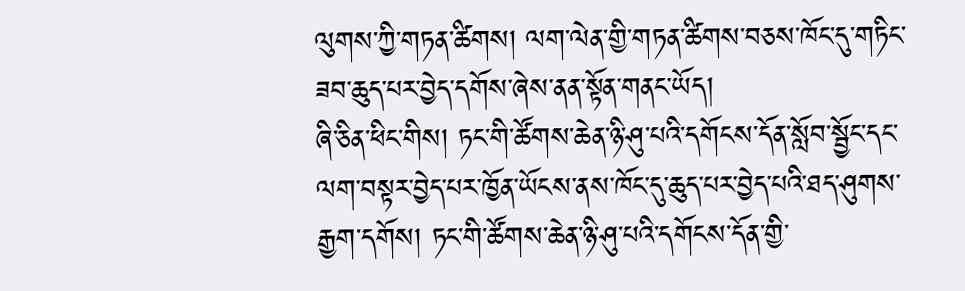ལུགས་ཀྱི་གཏན་ཚིགས། ལག་ལེན་གྱི་གཏན་ཚིགས་བཅས་ཁོང་དུ་གཏིང་ཟབ་ཆུད་པར་བྱེད་དགོས་ཞེས་ནན་སྟོན་གནང་ཡོད།
ཞི་ཅིན་ཕིང་གིས། ཏང་གི་ཚོགས་ཆེན་ཉི་ཤུ་པའི་དགོངས་དོན་སློབ་སྦྱོང་དང་ལག་བསྟར་བྱེད་པར་ཁྱོན་ཡོངས་ནས་ཁོང་དུ་ཆུད་པར་བྱེད་པའི་ཐད་ཤུགས་རྒྱག་དགོས། ཏང་གི་ཚོགས་ཆེན་ཉི་ཤུ་པའི་དགོངས་དོན་གྱི་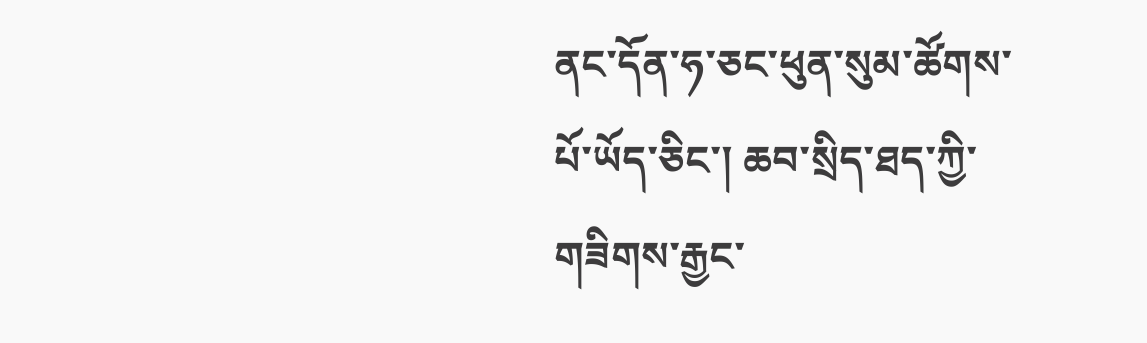ནང་དོན་ཧ་ཅང་ཕུན་སུམ་ཚོགས་པོ་ཡོད་ཅིང་། ཆབ་སྲིད་ཐད་ཀྱི་གཟིགས་རྒྱང་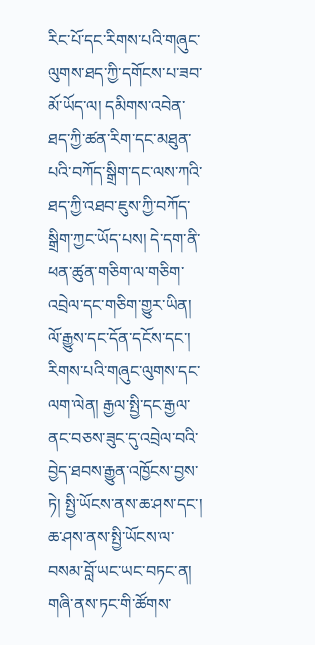རིང་པོ་དང་རིགས་པའི་གཞུང་ལུགས་ཐད་ཀྱི་དགོངས་པ་ཟབ་མོ་ཡོད་ལ། དམིགས་འབེན་ཐད་ཀྱི་ཚན་རིག་དང་མཐུན་པའི་བཀོད་སྒྲིག་དང་ལས་ཀའི་ཐད་ཀྱི་འཐབ་ཇུས་ཀྱི་བཀོད་སྒྲིག་ཀྱང་ཡོད་པས། དེ་དག་ནི་ཕན་ཚུན་གཅིག་ལ་གཅིག་འབྲེལ་དང་གཅིག་གྱུར་ཡིན། ལོ་རྒྱུས་དང་དོན་དངོས་དང་། རིགས་པའི་གཞུང་ལུགས་དང་ལག་ལེན། རྒྱལ་སྤྱི་དང་རྒྱལ་ནང་བཅས་ཟུང་དུ་འབྲེལ་བའི་བྱེད་ཐབས་རྒྱུན་འཁྱོངས་བྱས་ཏེ། སྤྱི་ཡོངས་ནས་ཆ་ཤས་དང་། ཆ་ཤས་ནས་སྤྱི་ཡོངས་ལ་བསམ་བློ་ཡང་ཡང་བཏང་ན། གཞི་ནས་ཏང་གི་ཚོགས་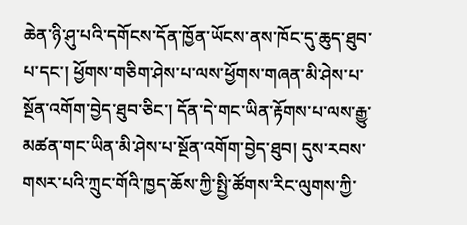ཆེན་ཉི་ཤུ་པའི་དགོངས་དོན་ཁྱོན་ཡོངས་ནས་ཁོང་དུ་ཆུད་ཐུབ་པ་དང་། ཕྱོགས་གཅིག་ཤེས་པ་ལས་ཕྱོགས་གཞན་མི་ཤེས་པ་སྔོན་འགོག་བྱེད་ཐུབ་ཅིང་། དོན་དེ་གང་ཡིན་རྟོགས་པ་ལས་རྒྱུ་མཚན་གང་ཡིན་མི་ཤེས་པ་སྔོན་འགོག་བྱེད་ཐུབ། དུས་རབས་གསར་པའི་ཀྲུང་གོའི་ཁྱད་ཆོས་ཀྱི་སྤྱི་ཚོགས་རིང་ལུགས་ཀྱི་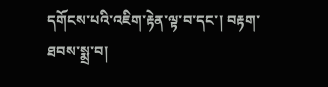དགོངས་པའི་འཇིག་རྟེན་ལྟ་བ་དང་། བརྟག་ཐབས་སྨྲ་བ།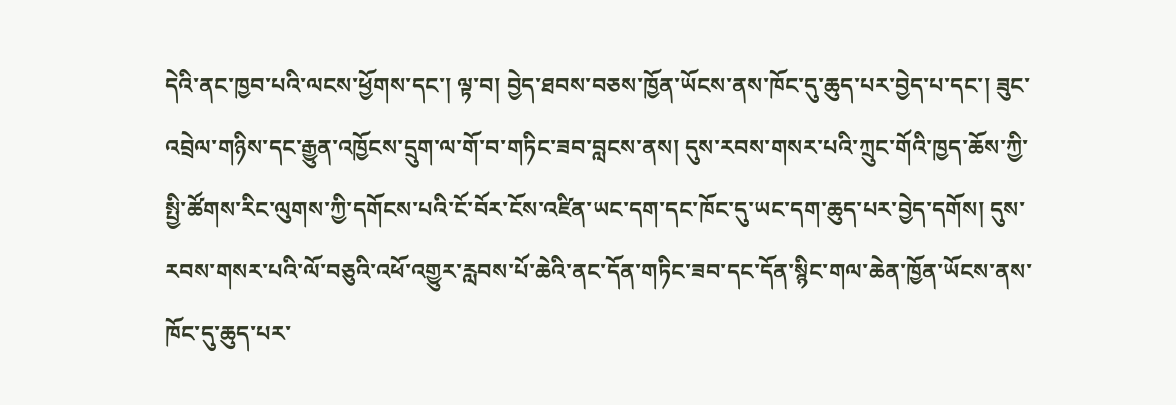དེའི་ནང་ཁྱབ་པའི་ལངས་ཕྱོགས་དང་། ལྟ་བ། བྱེད་ཐབས་བཅས་ཁྱོན་ཡོངས་ནས་ཁོང་དུ་ཆུད་པར་བྱེད་པ་དང་། ཟུང་འབྲེལ་གཉིས་དང་རྒྱུན་འཁྱོངས་དྲུག་ལ་གོ་བ་གཏིང་ཟབ་བླངས་ནས། དུས་རབས་གསར་པའི་ཀྲུང་གོའི་ཁྱད་ཆོས་ཀྱི་སྤྱི་ཚོགས་རིང་ལུགས་ཀྱི་དགོངས་པའི་ངོ་བོར་ངོས་འཛིན་ཡང་དག་དང་ཁོང་དུ་ཡང་དག་ཆུད་པར་བྱེད་དགོས། དུས་རབས་གསར་པའི་ལོ་བཅུའི་འཕོ་འགྱུར་རླབས་པོ་ཆེའི་ནང་དོན་གཏིང་ཟབ་དང་དོན་སྙིང་གལ་ཆེན་ཁྱོན་ཡོངས་ནས་ཁོང་དུ་ཆུད་པར་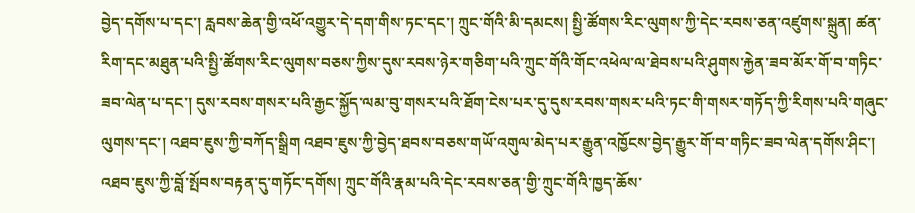བྱེད་དགོས་པ་དང་། རླབས་ཆེན་གྱི་འཕོ་འགྱུར་དེ་དག་གིས་ཏང་དང་། ཀྲུང་གོའི་མི་དམངས། སྤྱི་ཚོགས་རིང་ལུགས་ཀྱི་དེང་རབས་ཅན་འཛུགས་སྐྲུན། ཚན་རིག་དང་མཐུན་པའི་སྤྱི་ཚོགས་རིང་ལུགས་བཅས་ཀྱིས་དུས་རབས་ཉེར་གཅིག་པའི་ཀྲུང་གོའི་གོང་འཕེལ་ལ་ཐེབས་པའི་ཤུགས་རྐྱེན་ཟབ་མོར་གོ་བ་གཏིང་ཟབ་ལེན་པ་དང་། དུས་རབས་གསར་པའི་རྒྱང་སྐྱོད་ལམ་བུ་གསར་པའི་ཐོག་ངེས་པར་དུ་དུས་རབས་གསར་པའི་ཏང་གི་གསར་གཏོད་ཀྱི་རིགས་པའི་གཞུང་ལུགས་དང་། འཐབ་ཇུས་ཀྱི་བཀོད་སྒྲིག འཐབ་ཇུས་ཀྱི་བྱེད་ཐབས་བཅས་གཡོ་འགུལ་མེད་པར་རྒྱུན་འཁྱོངས་བྱེད་རྒྱུར་གོ་བ་གཏིང་ཟབ་ལེན་དགོས་ཤིང་། འཐབ་ཇུས་ཀྱི་བློ་སྤོབས་བརྟན་དུ་གཏོང་དགོས། ཀྲུང་གོའི་རྣམ་པའི་དེང་རབས་ཅན་གྱི་ཀྲུང་གོའི་ཁྱད་ཆོས་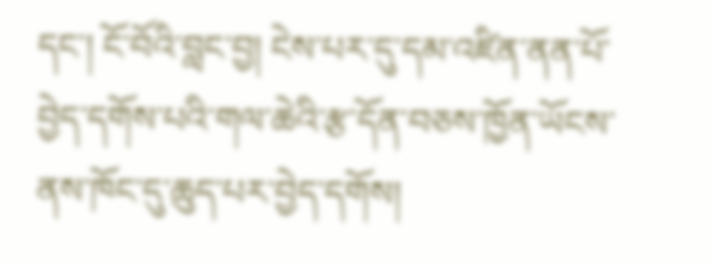དང་། ངོ་བོའི་བླང་བྱ། ངེས་པར་དུ་དམ་འཛིན་ནན་པོ་བྱེད་དགོས་པའི་གལ་ཆེའི་རྩ་དོན་བཅས་ཁྱོན་ཡོངས་ནས་ཁོང་དུ་ཆུད་པར་བྱེད་དགོས།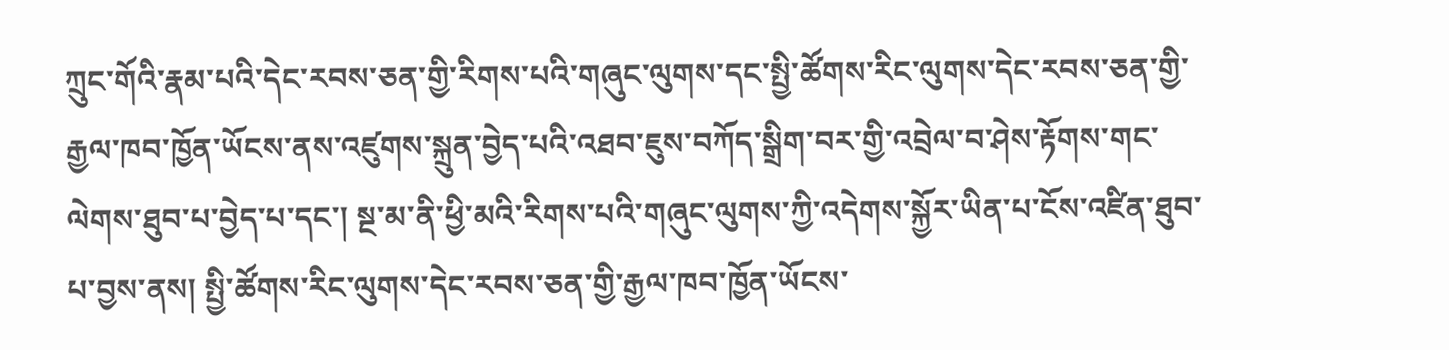ཀྲུང་གོའི་རྣམ་པའི་དེང་རབས་ཅན་གྱི་རིགས་པའི་གཞུང་ལུགས་དང་སྤྱི་ཚོགས་རིང་ལུགས་དེང་རབས་ཅན་གྱི་རྒྱལ་ཁབ་ཁྱོན་ཡོངས་ནས་འཛུགས་སྐྲུན་བྱེད་པའི་འཐབ་ཇུས་བཀོད་སྒྲིག་བར་གྱི་འབྲེལ་བ་ཤེས་རྟོགས་གང་ལེགས་ཐུབ་པ་བྱེད་པ་དང་། སྔ་མ་ནི་ཕྱི་མའི་རིགས་པའི་གཞུང་ལུགས་ཀྱི་འདེགས་སྐྱོར་ཡིན་པ་ངོས་འཛིན་ཐུབ་པ་བྱས་ནས། སྤྱི་ཚོགས་རིང་ལུགས་དེང་རབས་ཅན་གྱི་རྒྱལ་ཁབ་ཁྱོན་ཡོངས་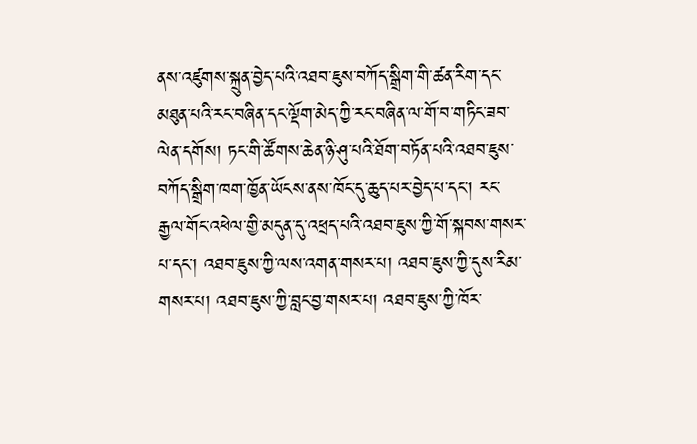ནས་འཛུགས་སྐྲུན་བྱེད་པའི་འཐབ་ཇུས་བཀོད་སྒྲིག་གི་ཚན་རིག་དང་མཐུན་པའི་རང་བཞིན་དང་ལྡོག་མེད་ཀྱི་རང་བཞིན་ལ་གོ་བ་གཏིང་ཟབ་ལེན་དགོས། ཏང་གི་ཚོགས་ཆེན་ཉི་ཤུ་པའི་ཐོག་བཏོན་པའི་འཐབ་ཇུས་བཀོད་སྒྲིག་ཁག་ཁྱོན་ཡོངས་ནས་ཁོང་དུ་ཆུད་པར་བྱེད་པ་དང་། རང་རྒྱལ་གོང་འཕེལ་གྱི་མདུན་དུ་འཕྲད་པའི་འཐབ་ཇུས་ཀྱི་གོ་སྐབས་གསར་པ་དང་། འཐབ་ཇུས་ཀྱི་ལས་འགན་གསར་པ། འཐབ་ཇུས་ཀྱི་དུས་རིམ་གསར་པ། འཐབ་ཇུས་ཀྱི་བླང་བྱ་གསར་པ། འཐབ་ཇུས་ཀྱི་ཁོར་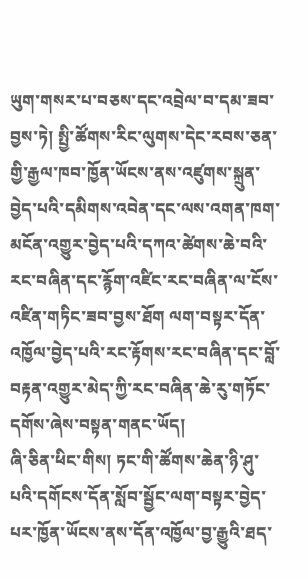ཡུག་གསར་པ་བཅས་དང་འབྲེལ་བ་དམ་ཟབ་བྱས་ཏེ། སྤྱི་ཚོགས་རིང་ལུགས་དེང་རབས་ཅན་གྱི་རྒྱལ་ཁབ་ཁྱོན་ཡོངས་ནས་འཛུགས་སྐྲུན་བྱེད་པའི་དམིགས་འབེན་དང་ལས་འགན་ཁག་མངོན་འགྱུར་བྱེད་པའི་དཀའ་ཚེགས་ཆེ་བའི་རང་བཞིན་དང་རྙོག་འཛིང་རང་བཞིན་ལ་ངོས་འཛིན་གཏིང་ཟབ་བྱས་ཐོག ལག་བསྟར་དོན་འཁྱོལ་བྱེད་པའི་རང་རྟོགས་རང་བཞིན་དང་བློ་བརྟན་འགྱུར་མེད་ཀྱི་རང་བཞིན་ཆེ་རུ་གཏོང་དགོས་ཞེས་བསྟན་གནང་ཡོད།
ཞི་ཅིན་ཕིང་གིས། ཏང་གི་ཚོགས་ཆེན་ཉི་ཤུ་པའི་དགོངས་དོན་སློབ་སྦྱོང་ལག་བསྟར་བྱེད་པར་ཁྱོན་ཡོངས་ནས་དོན་འཁྱོལ་བྱ་རྒྱུའི་ཐད་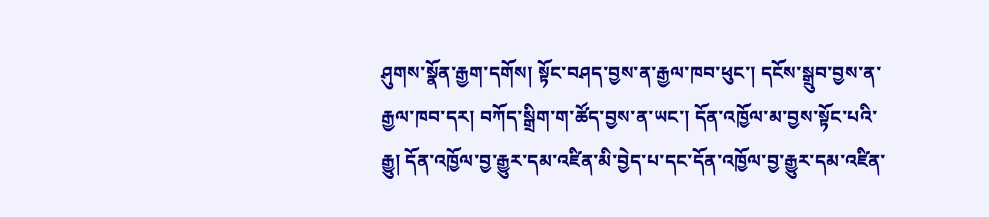ཤུགས་སྣོན་རྒྱག་དགོས། སྟོང་བཤད་བྱས་ན་རྒྱལ་ཁབ་ཕུང་། དངོས་སྒྲུབ་བྱས་ན་རྒྱལ་ཁབ་དར། བཀོད་སྒྲིག་ག་ཚོད་བྱས་ན་ཡང་། དོན་འཁྱོལ་མ་བྱས་སྟོང་པའི་རྒྱུ། དོན་འཁྱོལ་བྱ་རྒྱུར་དམ་འཛིན་མི་བྱེད་པ་དང་དོན་འཁྱོལ་བྱ་རྒྱུར་དམ་འཛིན་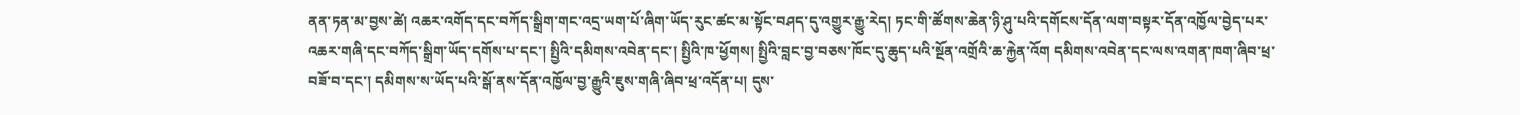ནན་ཏན་མ་བྱས་ཚེ། འཆར་འགོད་དང་བཀོད་སྒྲིག་གང་འདྲ་ཡག་པོ་ཞིག་ཡོད་རུང་ཚང་མ་སྟོང་བཤད་དུ་འགྱུར་རྒྱུ་རེད། ཏང་གི་ཚོགས་ཆེན་ཉི་ཤུ་པའི་དགོངས་དོན་ལག་བསྟར་དོན་འཁྱོལ་བྱེད་པར་འཆར་གཞི་དང་བཀོད་སྒྲིག་ཡོད་དགོས་པ་དང་། སྤྱིའི་དམིགས་འབེན་དང་། སྤྱིའི་ཁ་ཕྱོགས། སྤྱིའི་བླང་བྱ་བཅས་ཁོང་དུ་ཆུད་པའི་སྔོན་འགྲོའི་ཆ་རྐྱེན་འོག དམིགས་འབེན་དང་ལས་འགན་ཁག་ཞིབ་ཕྲ་བཟོ་བ་དང་། དམིགས་ས་ཡོད་པའི་སྒོ་ནས་དོན་འཁྱོལ་བྱ་རྒྱུའི་ཇུས་གཞི་ཞིབ་ཕྲ་འདོན་པ། དུས་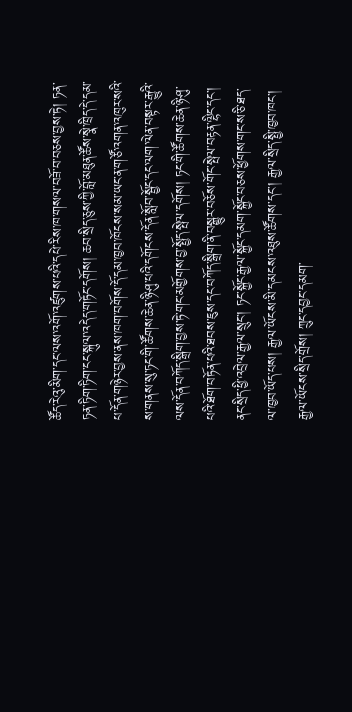ཚོད་རེའུ་མིག་དང་ལས་འགོ་འཛུགས་པའི་དཔེ་རིས་ཁ་གསལ་བཟོ་བ་བཅས་བྱས་ཏེ། ཏན་ཏན་ཏིག་ཏིག་ངང་སྐུལ་འདེད་གཏོང་དགོས། ཆབ་སྲིད་ཅུས་ཀྱི་བློ་མཐུན་ཚོས་སྣེ་ཁྲིད་དེ་དམ་པ་དོན་གཉེར་བྱས་ནས་ཁག་བགོས་དོ་དམ་ཁྱབ་ཁོངས་སམ་ཡང་ན་གཙོ་འགན་འཁུར་སའི་ས་གནས་སུ་ཏང་གི་ཚོགས་ཆེན་ཉི་ཤུ་པའི་དགོངས་དོན་སློབ་སྦྱོང་དང་ལག་ལེན་བསྟར་རྒྱུའི་ལས་དོན་བཀོད་སྒྲིག་བྱས་ཏེ་གང་མགྱོགས་བྱ་སྤྱོད་སྤེལ་དགོས། ཏང་གི་ཚོགས་ཆེན་ཉི་ཤུ་པའི་ཐོག་བཏོན་པའི་ཐབས་ཇུས་དང་བཀོད་སྒྲིག་ནི་བསྒྱུར་བཅོས་གོང་སྤེལ་བརྟན་ལྷིང་དང་། ནང་སྲིད་ཕྱི་འབྲེལ་རྒྱལ་སྲུང་། ཏང་སྐྱོང་རྒྱལ་སྐྱོང་དམག་སྐྱོང་བཅས་ཕྱོགས་གང་ས་ཅི་ཐད་ལ་ཁྱབ་ཡོད་པས། རྒྱལ་ཡོངས་མི་དམངས་འཐུས་ཚོགས་དང་། རྒྱལ་སྲིད་སྤྱི་ཁྱབ་ཁང་། རྒྱལ་ཡོངས་སྲིད་གྲོས། ཀྲུང་དབྱང་དམག་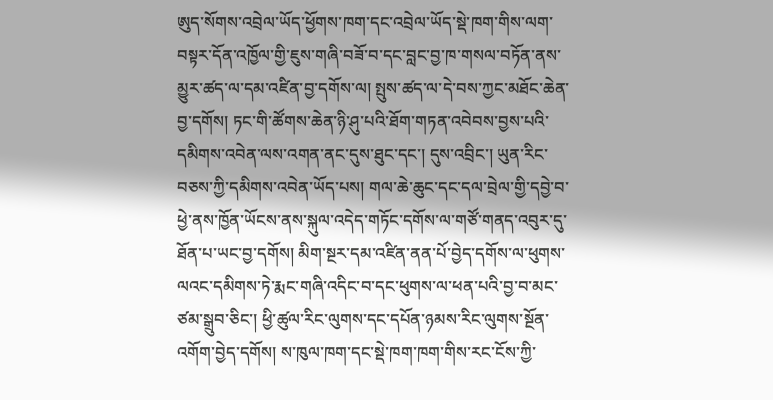ཨུད་སོགས་འབྲེལ་ཡོད་ཕྱོགས་ཁག་དང་འབྲེལ་ཡོད་སྡེ་ཁག་གིས་ལག་བསྟར་དོན་འཁྱོལ་གྱི་ཇུས་གཞི་བཟོ་བ་དང་བླང་བྱ་ཁ་གསལ་བཏོན་ནས་མྱུར་ཚད་ལ་དམ་འཛིན་བྱ་དགོས་ལ། སྤུས་ཚད་ལ་དེ་བས་ཀྱང་མཐོང་ཆེན་བྱ་དགོས། ཏང་གི་ཚོགས་ཆེན་ཉི་ཤུ་པའི་ཐོག་གཏན་འབེབས་བྱས་པའི་དམིགས་འབེན་ལས་འགན་ནང་དུས་ཐུང་དང་། དུས་འབྲིང་། ཡུན་རིང་བཅས་ཀྱི་དམིགས་འབེན་ཡོད་པས། གལ་ཆེ་ཆུང་དང་དལ་བྲེལ་གྱི་དབྱེ་བ་ཕྱེ་ནས་ཁྱོན་ཡོངས་ནས་སྐུལ་འདེད་གཏོང་དགོས་ལ་གཙོ་གནད་འབུར་དུ་ཐོན་པ་ཡང་བྱ་དགོས། མིག་སྔར་དམ་འཛིན་ནན་པོ་བྱེད་དགོས་ལ་ཕུགས་ལའང་དམིགས་ཏེ་རྨང་གཞི་འདིང་བ་དང་ཕུགས་ལ་ཕན་པའི་བྱ་བ་མང་ཙམ་སྒྲུབ་ཅིང་། ཕྱི་ཚུལ་རིང་ལུགས་དང་དཔོན་ཉམས་རིང་ལུགས་སྔོན་འགོག་བྱེད་དགོས། ས་ཁུལ་ཁག་དང་སྡེ་ཁག་ཁག་གིས་རང་ངོས་ཀྱི་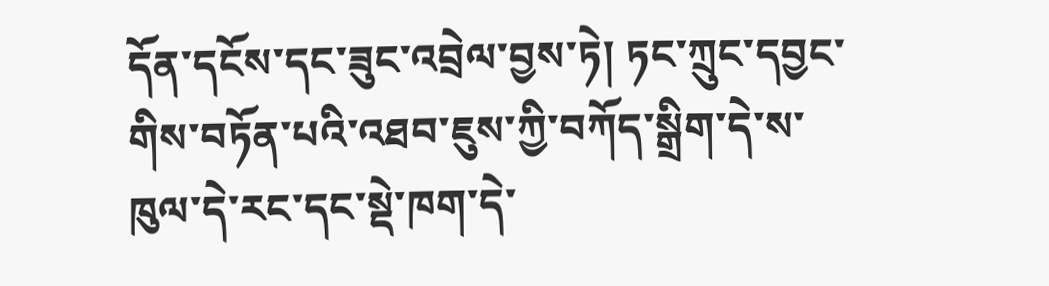དོན་དངོས་དང་ཟུང་འབྲེལ་བྱས་ཏེ། ཏང་ཀྲུང་དབྱང་གིས་བཏོན་པའི་འཐབ་ཇུས་ཀྱི་བཀོད་སྒྲིག་དེ་ས་ཁུལ་དེ་རང་དང་སྡེ་ཁག་དེ་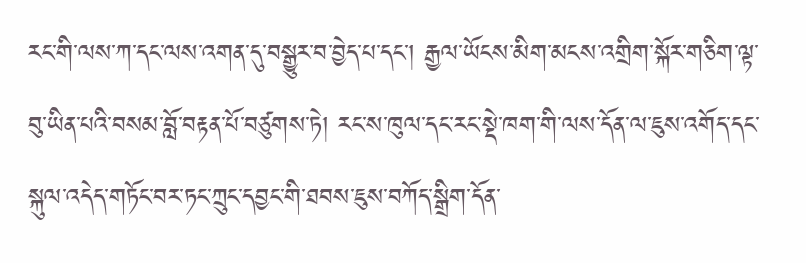རང་གི་ལས་ཀ་དང་ལས་འགན་དུ་བསྒྱུར་བ་བྱེད་པ་དང་། རྒྱལ་ཡོངས་མིག་མངས་འགྲིག་སྐོར་གཅིག་ལྟ་བུ་ཡིན་པའི་བསམ་བློ་བརྟན་པོ་བཙུགས་ཏེ། རང་ས་ཁུལ་དང་རང་སྡེ་ཁག་གི་ལས་དོན་ལ་ཇུས་འགོད་དང་སྐུལ་འདེད་གཏོང་བར་ཏང་ཀྲུང་དབྱང་གི་ཐབས་ཇུས་བཀོད་སྒྲིག་དོན་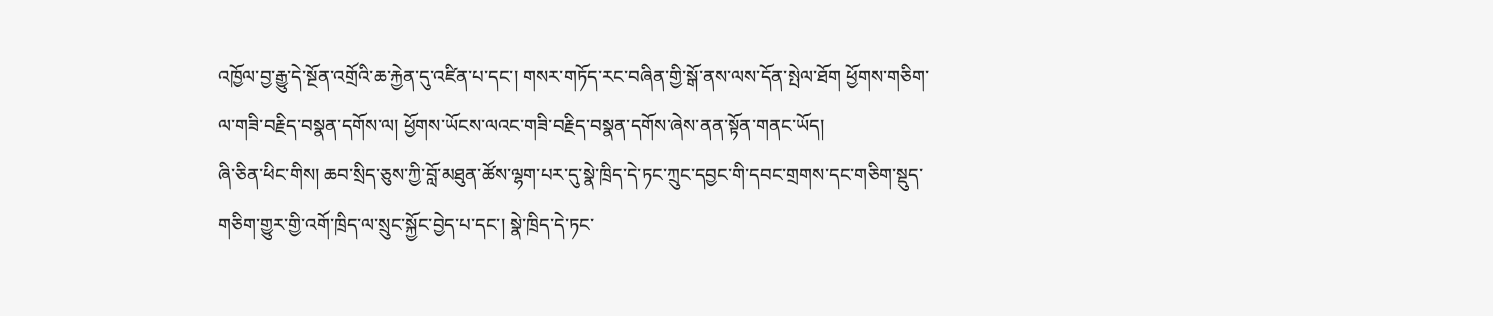འཁྱོལ་བྱ་རྒྱུ་དེ་སྔོན་འགྲོའི་ཆ་རྐྱེན་དུ་འཛིན་པ་དང་། གསར་གཏོད་རང་བཞིན་གྱི་སྒོ་ནས་ལས་དོན་སྤེལ་ཐོག ཕྱོགས་གཅིག་ལ་གཟི་བརྗིད་བསྣན་དགོས་ལ། ཕྱོགས་ཡོངས་ལའང་གཟི་བརྗིད་བསྣན་དགོས་ཞེས་ནན་སྟོན་གནང་ཡོད།
ཞི་ཅིན་ཕིང་གིས། ཆབ་སྲིད་ཅུས་ཀྱི་བློ་མཐུན་ཚོས་ལྷག་པར་དུ་སྣེ་ཁྲིད་དེ་ཏང་ཀྲུང་དབྱང་གི་དབང་གྲགས་དང་གཅིག་སྡུད་གཅིག་གྱུར་གྱི་འགོ་ཁྲིད་ལ་སྲུང་སྐྱོང་བྱེད་པ་དང་། སྣེ་ཁྲིད་དེ་ཏང་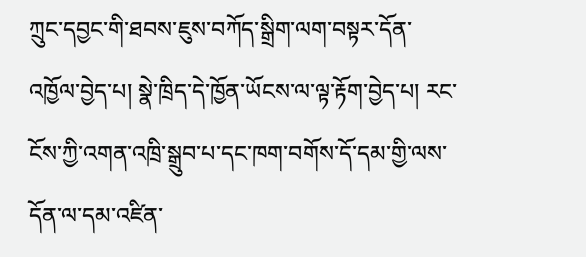ཀྲུང་དབྱང་གི་ཐབས་ཇུས་བཀོད་སྒྲིག་ལག་བསྟར་དོན་འཁྱོལ་བྱེད་པ། སྣེ་ཁྲིད་དེ་ཁྱོན་ཡོངས་ལ་ལྟ་རྟོག་བྱེད་པ། རང་ངོས་ཀྱི་འགན་འཁྲི་སྒྲུབ་པ་དང་ཁག་བགོས་དོ་དམ་གྱི་ལས་དོན་ལ་དམ་འཛིན་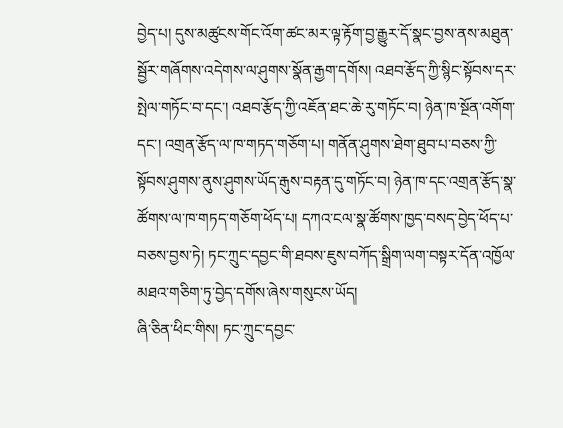བྱེད་པ། དུས་མཚུངས་གོང་འོག་ཚང་མར་ལྟ་རྟོག་བྱ་རྒྱུར་དོ་སྣང་བྱས་ནས་མཐུན་སྦྱོར་གཞོགས་འདེགས་ལ་ཤུགས་སྣོན་རྒྱག་དགོས། འཐབ་རྩོད་ཀྱི་སྙིང་སྟོབས་དར་སྤེལ་གཏོང་བ་དང་། འཐབ་རྩོད་ཀྱི་འཇོན་ཐང་ཆེ་རུ་གཏོང་བ། ཉེན་ཁ་སྔོན་འགོག་དང་། འགྲན་རྩོད་ལ་ཁ་གཏད་གཅོག་པ། གནོན་ཤུགས་ཐེག་ཐུབ་པ་བཅས་ཀྱི་སྟོབས་ཤུགས་ནུས་ཤུགས་ཡོད་རྒུས་བརྟན་དུ་གཏོང་བ། ཉེན་ཁ་དང་འགྲན་རྩོད་སྣ་ཚོགས་ལ་ཁ་གཏད་གཅོག་ཕོད་པ། དཀའ་ངལ་སྣ་ཚོགས་ཁྱད་བསད་བྱེད་ཕོད་པ་བཅས་བྱས་ཏེ། ཏང་ཀྲུང་དབྱང་གི་ཐབས་ཇུས་བཀོད་སྒྲིག་ལག་བསྟར་དོན་འཁྱོལ་མཐའ་གཅིག་ཏུ་བྱེད་དགོས་ཞེས་གསུངས་ཡོད།
ཞི་ཅིན་ཕིང་གིས། ཏང་ཀྲུང་དབྱང་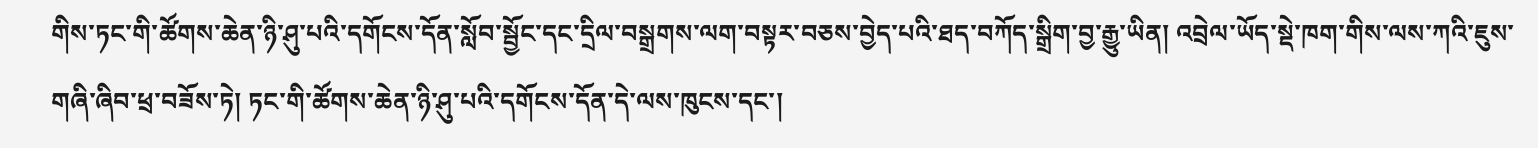གིས་ཏང་གི་ཚོགས་ཆེན་ཉི་ཤུ་པའི་དགོངས་དོན་སློབ་སྦྱོང་དང་དྲིལ་བསྒྲགས་ལག་བསྟར་བཅས་བྱེད་པའི་ཐད་བཀོད་སྒྲིག་བྱ་རྒྱུ་ཡིན། འབྲེལ་ཡོད་སྡེ་ཁག་གིས་ལས་ཀའི་ཇུས་གཞི་ཞིབ་ཕྲ་བཟོས་ཏེ། ཏང་གི་ཚོགས་ཆེན་ཉི་ཤུ་པའི་དགོངས་དོན་དེ་ལས་ཁུངས་དང་།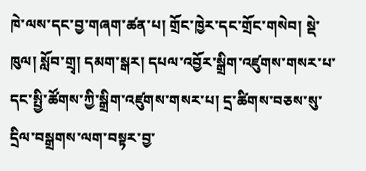ཁེ་ལས་དང་བྱ་གཞག་ཚན་པ། གྲོང་ཁྱེར་དང་གྲོང་གསེབ། སྡེ་ཁུལ། སློབ་གྲྭ། དམག་སྒར། དཔལ་འབྱོར་སྒྲིག་འཛུགས་གསར་པ་དང་སྤྱི་ཚོགས་ཀྱི་སྒྲིག་འཛུགས་གསར་པ། དྲ་ཚིགས་བཅས་སུ་དྲིལ་བསྒྲགས་ལག་བསྟར་བྱ་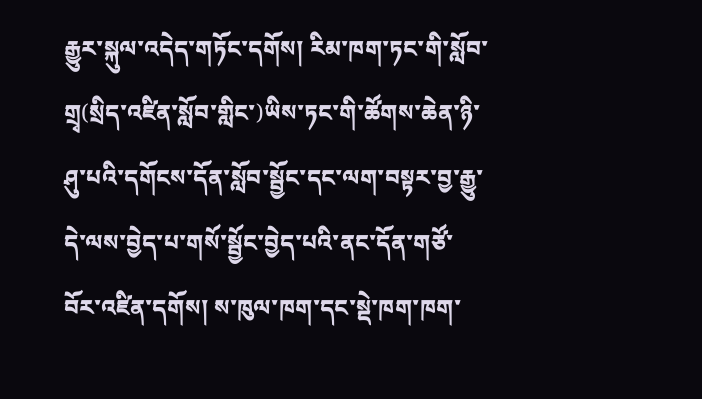རྒྱུར་སྐུལ་འདེད་གཏོང་དགོས། རིམ་ཁག་ཏང་གི་སློབ་གྲྭ(སྲིད་འཛིན་སློབ་གླིང་)ཡིས་ཏང་གི་ཚོགས་ཆེན་ཉི་ཤུ་པའི་དགོངས་དོན་སློབ་སྦྱོང་དང་ལག་བསྟར་བྱ་རྒྱུ་དེ་ལས་བྱེད་པ་གསོ་སྦྱོང་བྱེད་པའི་ནང་དོན་གཙོ་བོར་འཛིན་དགོས། ས་ཁུལ་ཁག་དང་སྡེ་ཁག་ཁག་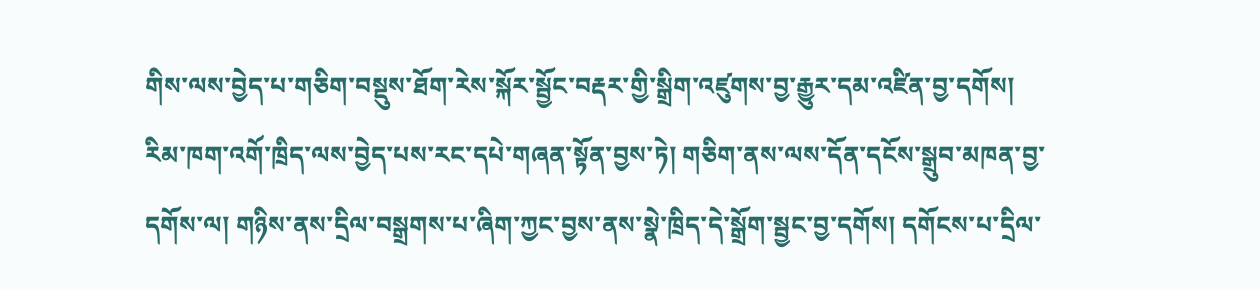གིས་ལས་བྱེད་པ་གཅིག་བསྡུས་ཐོག་རེས་སྐོར་སྦྱོང་བརྡར་གྱི་སྒྲིག་འཛུགས་བྱ་རྒྱུར་དམ་འཛིན་བྱ་དགོས། རིམ་ཁག་འགོ་ཁྲིད་ལས་བྱེད་པས་རང་དཔེ་གཞན་སྟོན་བྱས་ཏེ། གཅིག་ནས་ལས་དོན་དངོས་སྒྲུབ་མཁན་བྱ་དགོས་ལ། གཉིས་ནས་དྲིལ་བསྒྲགས་པ་ཞིག་ཀྱང་བྱས་ནས་སྣེ་ཁྲིད་དེ་སྒྲོག་སྦྱང་བྱ་དགོས། དགོངས་པ་དྲིལ་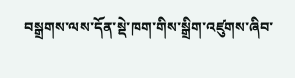བསྒྲགས་ལས་དོན་སྡེ་ཁག་གིས་སྒྲིག་འཛུགས་ཞིབ་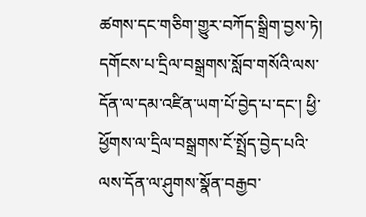ཚགས་དང་གཅིག་གྱུར་བཀོད་སྒྲིག་བྱས་ཏེ། དགོངས་པ་དྲིལ་བསྒྲགས་སློབ་གསོའི་ལས་དོན་ལ་དམ་འཛིན་ཡག་པོ་བྱེད་པ་དང་། ཕྱི་ཕྱོགས་ལ་དྲིལ་བསྒྲགས་ངོ་སྤྲོད་བྱེད་པའི་ལས་དོན་ལ་ཤུགས་སྣོན་བརྒྱབ་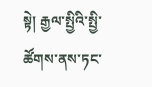སྟེ། རྒྱལ་སྤྱིའི་སྤྱི་ཚོགས་ནས་ཏང་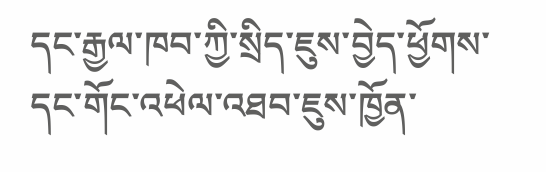དང་རྒྱལ་ཁབ་ཀྱི་སྲིད་ཇུས་བྱེད་ཕྱོགས་དང་གོང་འཕེལ་འཐབ་ཇུས་ཁྱོན་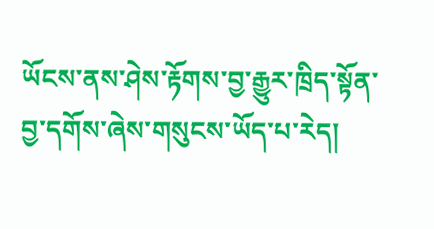ཡོངས་ནས་ཤེས་རྟོགས་བྱ་རྒྱུར་ཁྲིད་སྟོན་བྱ་དགོས་ཞེས་གསུངས་ཡོད་པ་རེད།